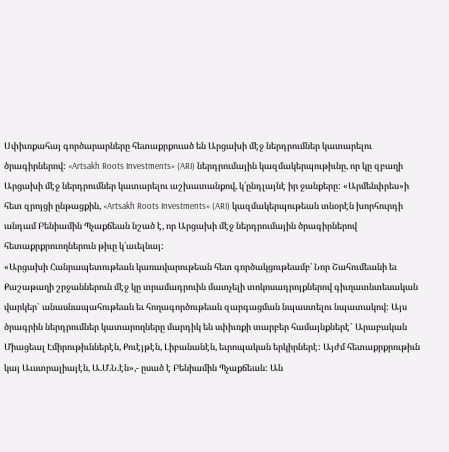Սփիւռքահայ գործարարները հետաքրքուած են Արցախի մէջ ներդրումներ կատարելու ծրագիրներով: «Artsakh Roots Investments» (ARI) ներդրումային կազմակերպութիւնը, որ կը զբաղի Արցախի մէջ ներդրումներ կատարելու աշխատանքով, կ՛ընդլայնէ իր ջանքերը: «Արմենփրես»ի հետ զրոյցի ընթացքին, «Artsakh Roots Investments» (ARI) կազմակերպութեան տնօրէն խորհուրդի անդամ Բենիամին Պչաքճեան նշած է, որ Արցախի մէջ ներդրումային ծրագիրներով հետաքրքրուողներուն թիւը կ՛աւելնայ:
«Արցախի Հանրապետութեան կառավարութեան հետ գործակցութեամբ՝ Նոր Շահումեանի եւ Քաշաթաղի շրջաններուն մէջ կը տրամադրուին մատչելի տոկոսադրոյքներով գիւղատնտեսական վարկեր` անասնապահութեան եւ հողագործութեան զարգացման նպաստելու նպատակով: Այս ծրագրին ներդրումներ կատարողները մարդիկ են սփիւռքի տարբեր համայնքներէ` Արաբական Միացեալ Էմիրութիւններէն, Քուէյթէն, Լիբանանէն, եւրոպական երկիրներէ: Այժմ հետաքրքրութիւն կայ Աւստրալիայէն, Ա.Մ.Ն.էն»,- ըսած է Բենիամին Պչաքճեան: Ան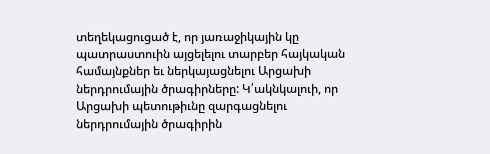տեղեկացուցած է, որ յառաջիկային կը պատրաստուին այցելելու տարբեր հայկական համայնքներ եւ ներկայացնելու Արցախի ներդրումային ծրագիրները: Կ՛ակնկալուի, որ Արցախի պետութիւնը զարգացնելու ներդրումային ծրագիրին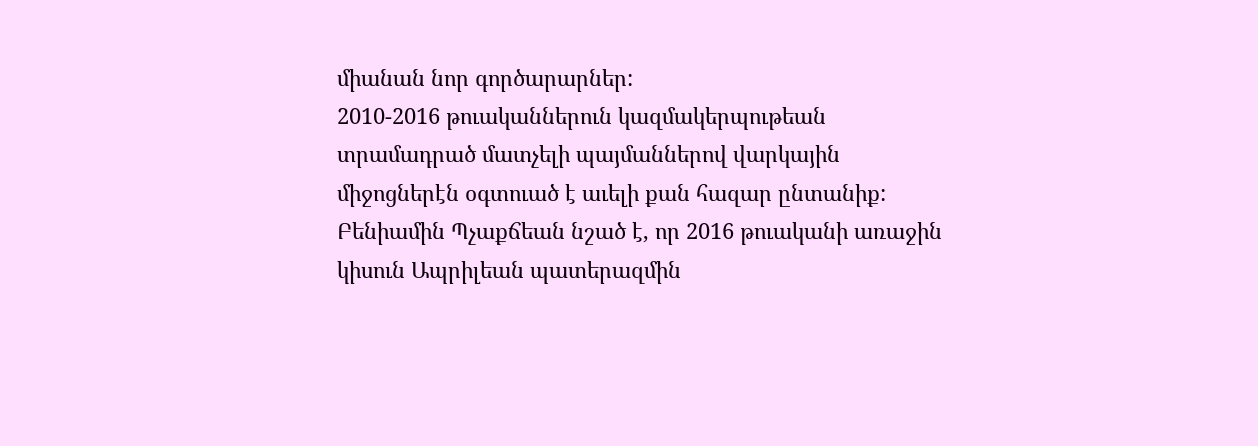միանան նոր գործարարներ:
2010-2016 թուականներուն կազմակերպութեան տրամադրած մատչելի պայմաններով վարկային միջոցներէն օգտուած է աւելի քան հազար ընտանիք: Բենիամին Պչաքճեան նշած է, որ 2016 թուականի առաջին կիսուն Ապրիլեան պատերազմին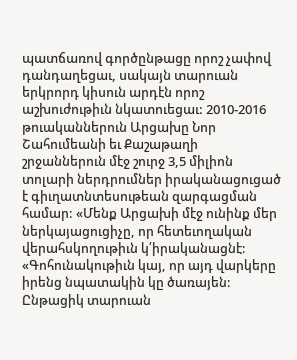պատճառով գործընթացը որոշ չափով դանդաղեցաւ, սակայն տարուան երկրորդ կիսուն արդէն որոշ աշխուժութիւն նկատուեցաւ: 2010-2016 թուականներուն Արցախը Նոր Շահումեանի եւ Քաշաթաղի շրջաններուն մէջ շուրջ 3,5 միլիոն տոլարի ներդրումներ իրականացուցած է գիւղատնտեսութեան զարգացման համար: «Մենք Արցախի մէջ ունինք մեր ներկայացուցիչը, որ հետեւողական վերահսկողութիւն կ՛իրականացնէ:
«Գոհունակութիւն կայ, որ այդ վարկերը իրենց նպատակին կը ծառայեն: Ընթացիկ տարուան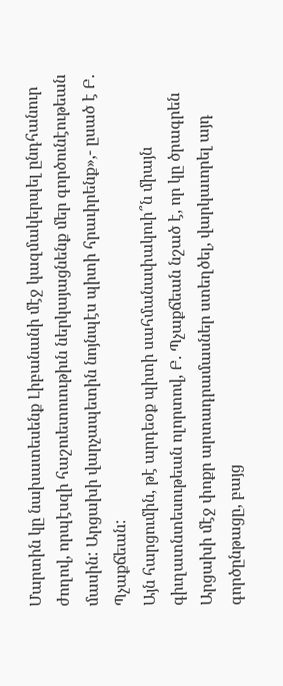Մարտին կը նախատեսենք Լիբանանի մէջ կազմակերպել ընդհանուր ժողով, որպէսզի հաշուետուութիւն ներկայացնենք մեր գործունէութեան մասին: Արցախի վարչապետին նոյնպէս պիտի հրաւիրենք»,- ըսած է Բ. Պչաքճեան:
Այն հարցումին, թէ արդեօք պիտի սահմանափակուի՞ն միայն գիւղատնտեսութեան ոլորտով, Բ. Պչաքճեան նշած է, որ կը ծրագրեն Արցախի մէջ փոքր արտադրամասներ ստեղծել, վարկաւորել այդ գործընթացը, բայց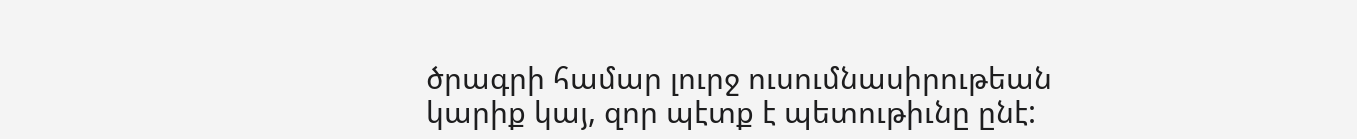ծրագրի համար լուրջ ուսումնասիրութեան կարիք կայ, զոր պէտք է պետութիւնը ընէ: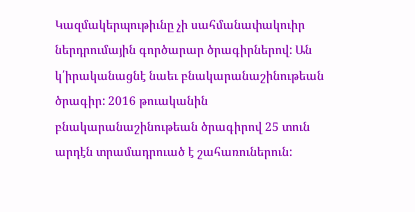Կազմակերպութիւնը չի սահմանափակուիր ներդրումային գործարար ծրագիրներով: Ան կ՛իրականացնէ նաեւ բնակարանաշինութեան ծրագիր: 2016 թուականին բնակարանաշինութեան ծրագիրով 25 տուն արդէն տրամադրուած է շահառուներուն: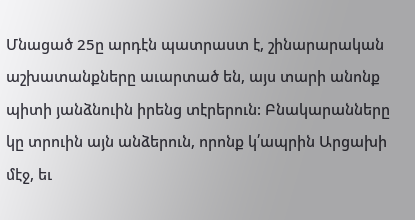Մնացած 25ը արդէն պատրաստ է, շինարարական աշխատանքները աւարտած են, այս տարի անոնք պիտի յանձնուին իրենց տէրերուն: Բնակարանները կը տրուին այն անձերուն, որոնք կ՛ապրին Արցախի մէջ, եւ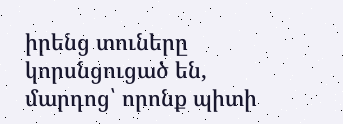իրենց տուները կորսնցուցած են, մարդոց՝ որոնք պիտի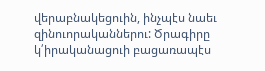վերաբնակեցուին, ինչպէս նաեւ զինուորականներու: Ծրագիրը կ՛իրականացուի բացառապէս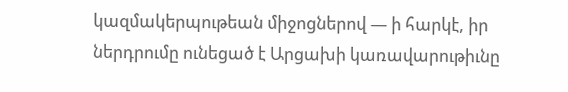կազմակերպութեան միջոցներով — ի հարկէ, իր ներդրումը ունեցած է Արցախի կառավարութիւնը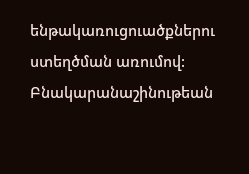ենթակառուցուածքներու ստեղծման առումով: Բնակարանաշինութեան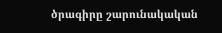ծրագիրը շարունակական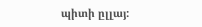պիտի ըլլայ: